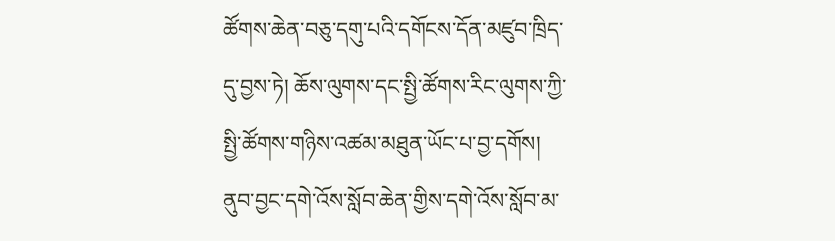ཚོགས་ཆེན་བཅུ་དགུ་པའི་དགོངས་དོན་མཛུབ་ཁྲིད་དུ་བྱས་ཏེ། ཆོས་ལུགས་དང་སྤྱི་ཚོགས་རིང་ལུགས་ཀྱི་སྤྱི་ཚོགས་གཉིས་འཚམ་མཐུན་ཡོང་པ་བྱ་དགོས། ནུབ་བྱང་དགེ་འོས་སློབ་ཆེན་གྱིས་དགེ་འོས་སློབ་མ་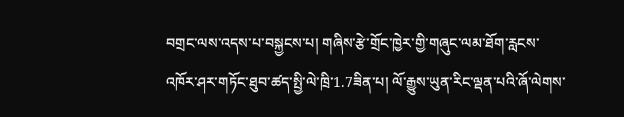བགྲང་ལས་འདས་པ་བསྐྱངས་པ། གཞིས་རྩེ་གྲོང་ཁྱེར་གྱི་གཞུང་ལམ་ཐོག་རླངས་འཁོར་ཤར་གཏོང་ཐུབ་ཚད་སྤྱི་ལེ་ཁྲི་1.7ཟིན་པ། ལོ་རྒྱུས་ཡུན་རིང་ལྡན་པའི་ཞོ་ལེགས་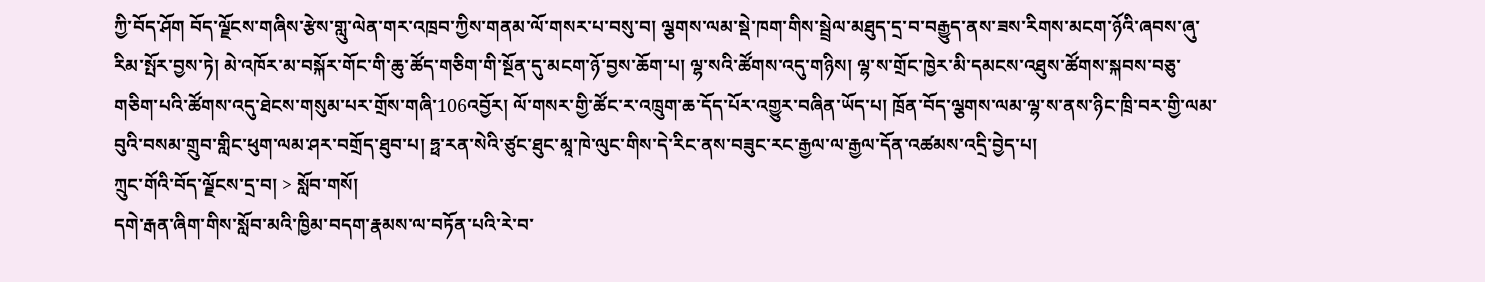ཀྱི་བོད་ཤོག བོད་ལྗོངས་གཞིས་རྩེས་གླུ་ལེན་གར་འཁྲབ་ཀྱིས་གནམ་ལོ་གསར་པ་བསུ་བ། ལྕགས་ལམ་སྡེ་ཁག་གིས་སྦྲེལ་མཐུད་དྲ་བ་བརྒྱུད་ནས་ཟས་རིགས་མངག་ཉོའི་ཞབས་ཞུ་རིམ་སྤོར་བྱས་ཏེ། མེ་འཁོར་མ་བསྐོར་གོང་གི་ཆུ་ཚོད་གཅིག་གི་སྔོན་དུ་མངག་ཉོ་བྱས་ཆོག་པ། ལྷ་སའི་ཚོགས་འདུ་གཉིས། ལྷ་ས་གྲོང་ཁྱེར་མི་དམངས་འཐུས་ཚོགས་སྐབས་བཅུ་གཅིག་པའི་ཚོགས་འདུ་ཐེངས་གསུམ་པར་གྲོས་གཞི་106འབྱོར། ལོ་གསར་གྱི་ཚོང་ར་འཁྲུག་ཆ་དོད་པོར་འགྱུར་བཞིན་ཡོད་པ། ཁྲོན་བོད་ལྕགས་ལམ་ལྷ་ས་ནས་ཉིང་ཁྲི་བར་གྱི་ལམ་བུའི་བསམ་གྲུབ་གླིང་ཕུག་ལམ་ཤར་བགྲོད་ཐུབ་པ། ཧྥ་རན་སེའི་ཙུང་ཐུང་མཱ་ཁེ་ལུང་གིས་དེ་རིང་ནས་བཟུང་རང་རྒྱལ་ལ་རྒྱལ་དོན་འཚམས་འདྲི་བྱེད་པ།
ཀྲུང་གོའི་བོད་ལྗོངས་དྲ་བ། > སློབ་གསོ།
དགེ་རྒན་ཞིག་གིས་སློབ་མའི་ཁྱིམ་བདག་རྣམས་ལ་བཏོན་པའི་རེ་བ་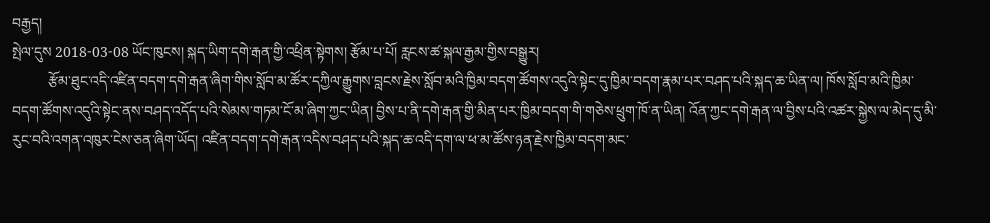བརྒྱད།
སྤེལ་དུས 2018-03-08 ཡོང་ཁུངས། སྐད་ཡིག་དགེ་རྒན་གྱི་འཕྲིན་སྟེགས། རྩོམ་པ་པོ། རླངས་ཚ་སྐལ་རྒྱམ་གྱིས་བསྒྱུར།
          རྩོམ་ཐུང་འདི་འཛིན་བདག་དགེ་རྒན་ཞིག་གིས་སློབ་མ་ཚོར་དཀྱིལ་རྒྱུགས་བླངས་རྗེས་སློབ་མའི་ཁྱིམ་བདག་ཚོགས་འདུའི་སྟེང་དུ་ཁྱིམ་བདག་རྣམ་པར་བཤད་པའི་སྐད་ཆ་ཡིན་ལ། ཁོས་སློབ་མའི་ཁྱིམ་བདག་ཚོགས་འདུའི་སྟེང་ནས་བཤད་འདོད་པའི་སེམས་གཏམ་ངོ་མ་ཞིག་ཀྱང་ཡིན། བྱིས་པ་ནི་དགེ་རྒན་གྱི་མིན་པར་ཁྱིམ་བདག་གི་གཅེས་ཕྲུག་ཁོ་ན་ཡིན། འོན་ཀྱང་དགེ་རྒན་ལ་བྱིས་པའི་འཚར་སྐྱེས་ལ་མེད་དུ་མི་རུང་བའི་འགན་འཁུར་ངེས་ཅན་ཞིག་ཡོད། འཛིན་བདག་དགེ་རྒན་འདིས་བཤད་པའི་སྐད་ཆ་འདི་དག་ལ་ཕ་མ་ཚོས་ཉན་རྗེས་ཁྱིམ་བདག་མང་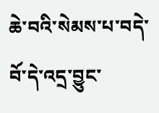ཆེ་བའི་སེམས་པ་བདེ་བོ་དེ་འདྲ་བྱུང་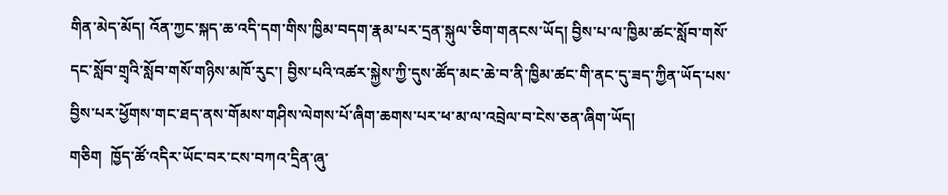གིན་མེད་མོད། འོན་ཀྱང་སྐད་ཆ་འདི་དག་གིས་ཁྱིམ་བདག་རྣམ་པར་དྲན་སྐུལ་ཅིག་གནངས་ཡོད། བྱིས་པ་ལ་ཁྱིམ་ཚང་སློབ་གསོ་དང་སློབ་གྲྭའི་སློབ་གསོ་གཉིས་མཁོ་རུང་། བྱིས་པའི་འཚར་སྐྱེས་ཀྱི་དུས་ཚོད་མང་ཆེ་བ་ནི་ཁྱིམ་ཚང་གི་ནང་དུ་ཟད་ཀྱིན་ཡོད་པས་བྱིས་པར་ཕྱོགས་གང་ཐད་ནས་གོམས་གཤིས་ལེགས་པོ་ཞིག་ཆགས་པར་ཕ་མ་ལ་འབྲེལ་བ་ངེས་ཅན་ཞིག་ཡོད།
གཅིག  ཁྱོད་ཚོ་འདིར་ཡོང་བར་ངས་བཀའ་དྲིན་ཞུ་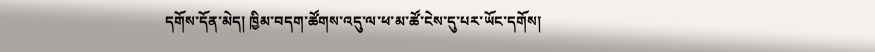དགོས་དོན་མེད། ཁྱིམ་བདག་ཚོགས་འདུ་ལ་ཕ་མ་ཚོ་ངེས་དུ་པར་ཡོང་དགོས།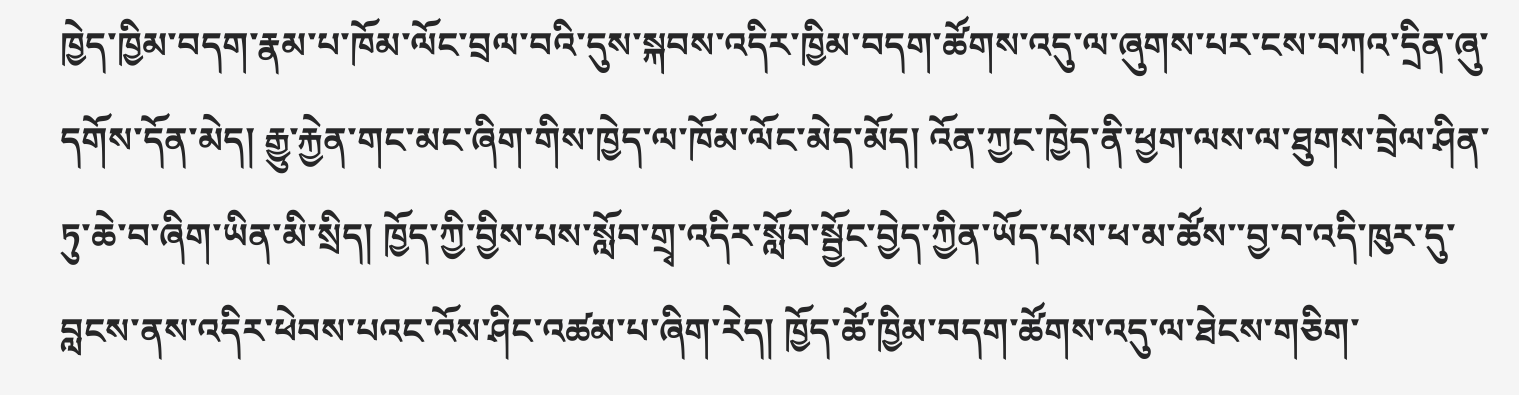ཁྱེད་ཁྱིམ་བདག་རྣམ་པ་ཁོམ་ལོང་བྲལ་བའི་དུས་སྐབས་འདིར་ཁྱིམ་བདག་ཚོགས་འདུ་ལ་ཞུགས་པར་ངས་བཀའ་དྲིན་ཞུ་དགོས་དོན་མེད། རྒྱུ་རྐྱེན་གང་མང་ཞིག་གིས་ཁྱེད་ལ་ཁོམ་ལོང་མེད་མོད། འོན་ཀྱང་ཁྱེད་ནི་ཕྱག་ལས་ལ་ཐུགས་བྲེལ་ཤིན་ཏུ་ཆེ་བ་ཞིག་ཡིན་མི་སྲིད། ཁྱོད་ཀྱི་བྱིས་པས་སློབ་གྲྭ་འདིར་སློབ་སྦྱོང་བྱེད་ཀྱིན་ཡོད་པས་ཕ་མ་ཚོས་་བྱ་བ་འདི་ཁུར་དུ་བླངས་ནས་འདིར་ཕེབས་པའང་འོས་ཤིང་འཚམ་པ་ཞིག་རེད། ཁྱོད་ཚོ་ཁྱིམ་བདག་ཚོགས་འདུ་ལ་ཐེངས་གཅིག་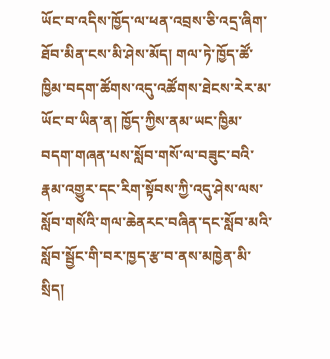ཡོང་བ་འདིས་ཁྱོད་ལ་ཕན་འབྲས་ཅི་འདྲ་ཞིག་ཐོབ་མིན་ངས་མི་ཤེས་མོད། གལ་ཏེ་ཁྱོད་ཚོ་ཁྱིམ་བདག་ཚོགས་འདུ་འཚོགས་ཐེངས་རེར་མ་ཡོང་བ་ཡིན་ན། ཁྱོད་ཀྱིས་ནམ་ཡང་ཁྱིམ་བདག་གཞན་པས་སློབ་གསོ་ལ་བཟུང་བའི་རྣམ་འགྱུར་དང་རིག་སྟོབས་ཀྱི་འདུ་ཤེས་ལས་སློབ་གསོའི་གལ་ཆེནརང་བཞིན་དང་སློབ་མའི་སློབ་སྦྱོང་གི་བར་ཁྱད་རྩ་བ་ནས་མཁྱེན་མི་སྲིད།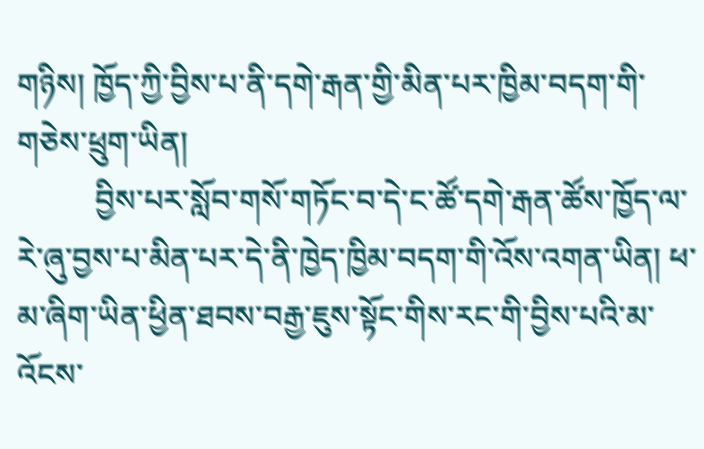གཉིས། ཁྱོད་ཀྱི་བྱིས་པ་ནི་དགེ་རྒན་གྱི་མིན་པར་ཁྱིམ་བདག་གི་གཅེས་ཕྲུག་ཡིན།
          བྱིས་པར་སློབ་གསོ་གཏོང་བ་དེ་ང་ཚོ་དགེ་རྒན་ཚོས་ཁྱོད་ལ་རེ་ཞུ་བྱས་པ་མིན་པར་དེ་ནི་ཁྱེད་ཁྱིམ་བདག་གི་འོས་འགན་ཡིན། ཕ་མ་ཞིག་ཡིན་ཕྱིན་ཐབས་བརྒྱ་ཇུས་སྟོང་གིས་རང་གི་བྱིས་པའི་མ་འོངས་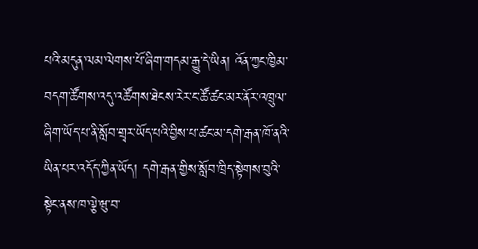པའི་མདུན་ལམ་ལེགས་པོ་ཞིག་གདམ་རྒྱུ་དེ་ཡིན། འོན་ཀྱང་ཁྱིམ་བདག་ཚོགས་འདུ་འཚོགས་ཐེངས་རེར་ང་ཚོ་ཚང་མར་ནོར་འཁྲུལ་ཞིག་ཡོད་པ་ནི་སློབ་གྲྭར་ཡོད་པའི་བྱིས་པ་ཚང་མ་དགེ་རྒན་ཁོ་ནའི་ཡིན་པར་འདོད་ཀྱིན་ཡོད། དགེ་རྒན་གྱིས་སློབ་ཁྲིད་སྟེགས་བུའི་སྟེང་ནས་ཁ་ལྕེ་ཝུ་བ་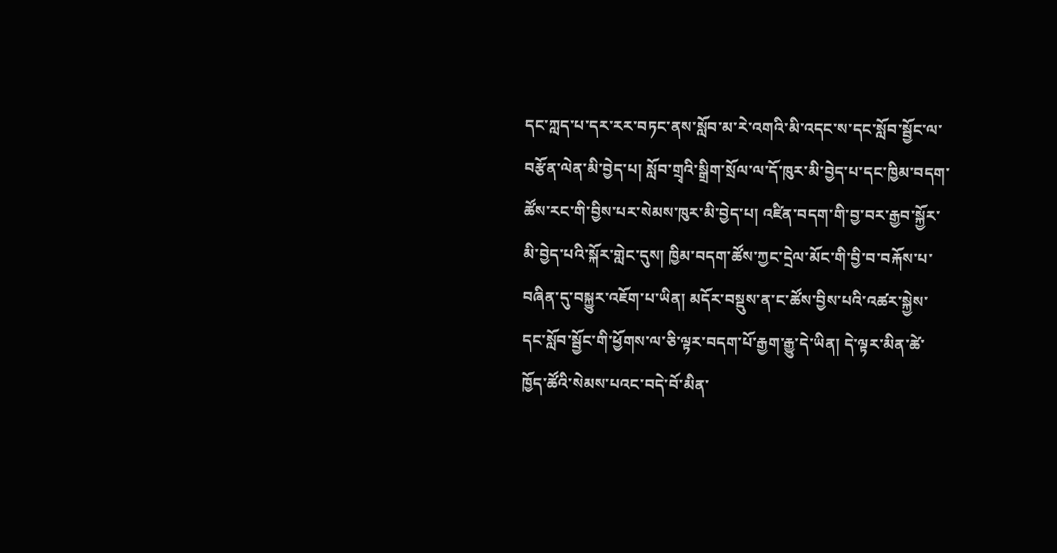དང་ཀླད་པ་དར་རར་བཏང་ནས་སློབ་མ་རེ་འགའི་མི་འདང་ས་དང་སློབ་སྦྱོང་ལ་བརྩོན་ལེན་མི་བྱེད་པ། སློབ་གྲྭའི་སྒྲིག་སྲོལ་ལ་དོ་ཁུར་མི་བྱེད་པ་དང་ཁྱིམ་བདག་ཚོས་རང་གི་བྱིས་པར་སེམས་ཁུར་མི་བྱེད་པ། འཛིན་བདག་གི་བྱ་བར་རྒྱབ་སྐྱོར་མི་བྱེད་པའི་སྐོར་གླེང་དུས། ཁྱིམ་བདག་ཚོས་ཀྱང་དྲེལ་མོང་གི་བྱི་བ་བརྐོས་པ་བཞིན་དུ་བསྐྱུར་འཇོག་པ་ཡིན། མདོར་བསྡུས་ན་ང་ཚོས་བྱིས་པའི་འཚར་སྐྱེས་དང་སློབ་སྦྱོང་གི་ཕྱོགས་ལ་ཅི་ལྟར་བདག་པོ་རྒྱག་རྒྱུ་དེ་ཡིན། དེ་ལྟར་མིན་ཚེ་ཁྱོད་ཚོའི་སེམས་པའང་བདེ་བོ་མིན་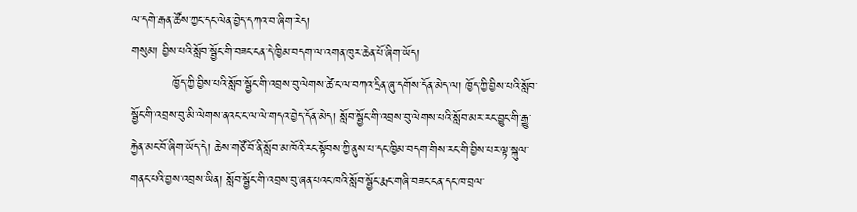ལ་དགེ་རྒན་ཚོས་ཀྱང་དང་ལེན་བྱེད་དཀའ་བ་ཞིག་རེད།
གསུམ། བྱིས་པའི་སློབ་སྦྱོང་གི་བཟང་ངན་དེ་ཁྱིམ་བདག་ལ་འགན་ཁུར་ཆེན་པོ་ཞིག་ཡོད།
          ཁྱོད་ཀྱི་བྱིས་པའི་སློབ་སྦྱོང་གི་འབྲས་བུ་ལེགས་ཚེ་ང་ལ་བཀའ་དྲིན་ཞུ་དགོས་དོན་མེད་ལ། ཁྱོད་ཀྱི་བྱིས་པའི་སློབ་སྦྱོང་གི་འབྲས་བུ་མི་ལེགས་ནའང་ང་ལ་ལེ་གདའ་བྱེད་དོན་མེད། སློབ་སྦྱོང་གི་འབྲས་བུ་ལེགས་པའི་སློབ་མར་རང་བྱུང་གི་རྒྱུ་རྐྱེན་མང་བོ་ཞིག་ཡོད་དེ། ཆེས་གཙོ་བོ་ནི་སློབ་མ་ཁོའི་རང་སྟོབས་ཀྱི་ནུས་པ་དང་ཁྱིམ་བདག་གིས་རང་གི་བྱིས་པར་ལྟ་སྐུལ་གནང་པའི་བྱས་འབྲས་ཡིན། སློབ་སྦྱོང་གི་འབྲས་བུ་ཞན་པའང་ཁའི་སློབ་སྦྱོང་རྨང་གཞི་བཟང་ངན་དང་ཁ་བྲལ་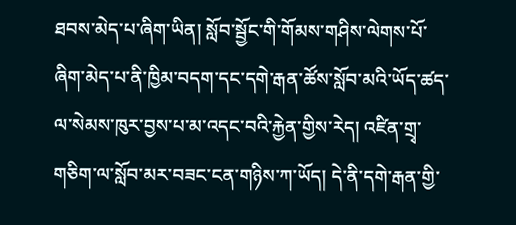ཐབས་མེད་པ་ཞིག་ཡིན། སློབ་སྦྱོང་གི་གོམས་གཤིས་ལེགས་པོ་ཞིག་མེད་པ་ནི་ཁྱིམ་བདག་དང་དགེ་རྒན་ཚོས་སློབ་མའི་ཡོད་ཚད་ལ་སེམས་ཁུར་བྱས་པ་མ་འདང་བའི་རྐྱེན་གྱིས་རེད། འཛིན་གྲྭ་གཅིག་ལ་སློབ་མར་བཟང་ངན་གཉིས་ཀ་ཡོད། དེ་ནི་དགེ་རྒན་གྱི་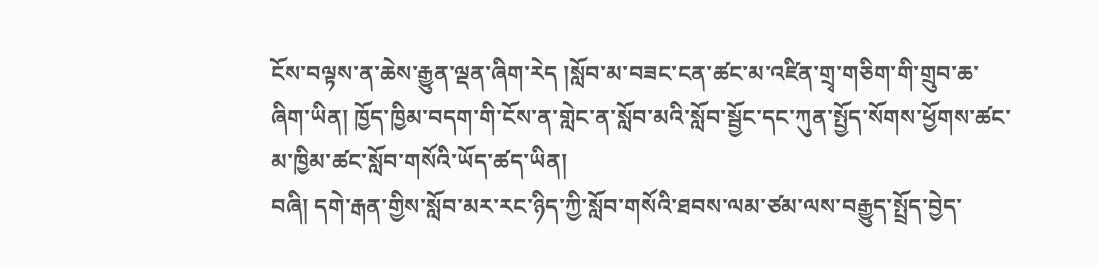ངོས་བལྟས་ན་ཆེས་རྒྱུན་ལྡན་ཞིག་རེད །སློབ་མ་བཟང་ངན་ཚང་མ་འཛིན་གྲྭ་གཅིག་གི་གྲུབ་ཆ་ཞིག་ཡིན། ཁྱོད་ཁྱིམ་བདག་གི་ངོས་ན་གླེང་ན་སློབ་མའི་སློབ་སྦྱོང་དང་ཀུན་སྤྱོད་སོགས་ཕྱོགས་ཚང་མ་ཁྱིམ་ཚང་སློབ་གསོའི་ཡོད་ཚད་ཡིན།
བཞི། དགེ་རྒན་གྱིས་སློབ་མར་རང་ཉིད་ཀྱི་སློབ་གསོའི་ཐབས་ལམ་ཙམ་ལས་བརྒྱུད་སྤྲོད་བྱེད་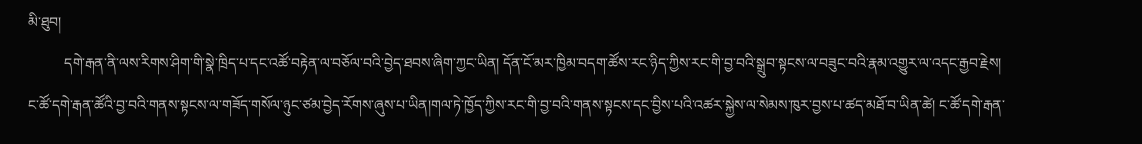མི་ཐུབ།
          དགེ་རྒན་ནི་ལས་རིགས་ཤིག་གི་སྣེ་ཁྲིད་པ་དང་འཚོ་བརྟེན་ལ་བཅོལ་བའི་བྱེད་ཐབས་ཞིག་ཀྱང་ཡིན། དོན་ངོ་མར་ཁྱིམ་བདག་ཚོས་རང་ཉིད་ཀྱིས་རང་གི་བྱ་བའི་སྒྲུབ་སྟངས་ལ་བཟུང་བའི་རྣམ་འགྱུར་ལ་འདང་རྒྱབ་རྗེས། ང་ཚོ་དགེ་རྒན་ཚོའི་བྱ་བའི་གནས་སྟངས་ལ་གཟོད་གསོལ་ཉུང་ཙམ་བྱེད་རོགས་ཞུས་པ་ཡིན།གལ་ཏེ་ཁྱོད་ཀྱིས་རང་གི་བྱ་བའི་གནས་སྟངས་དང་བྱིས་པའི་འཚར་སྐྱེས་ལ་སེམས་ཁུར་བྱས་པ་ཚད་མཐོ་བ་ཡིན་ཚེ། ང་ཚོ་དགེ་རྒན་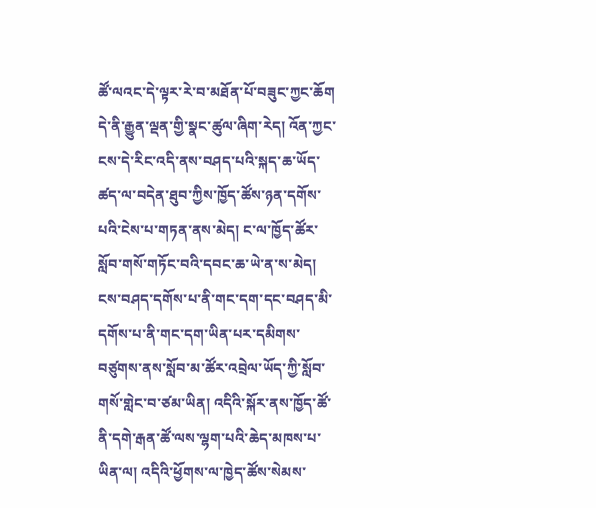ཚོ་ལའང་དེ་ལྟར་རེ་བ་མཐོན་པོ་བཟུང་ཀྱང་ཆོག དེ་ནི་རྒྱུན་ལྡན་གྱི་སྣང་ཚུལ་ཞིག་རེད། འོན་ཀྱང་ངས་དེ་རིང་འདི་ནས་བཤད་པའི་སྐད་ཆ་ཡོད་ཚད་ལ་བདེན་ཐུབ་ཀྱིས་ཁྱོད་ཚོས་ཉན་དགོས་པའི་ངེས་པ་གཏན་ནས་མེད། ང་ལ་ཁྱོད་ཚོར་སློབ་གསོ་གཏོང་བའི་དབང་ཆ་ཡེ་ན་ས་མེད། ངས་བཤད་དགོས་པ་ནི་གང་དག་དང་བཤད་མི་དགོས་པ་ནི་གང་དག་ཡིན་པར་དམིགས་བཙུགས་ནས་སློབ་མ་ཚོར་འབྲེལ་ཡོད་ཀྱི་སློབ་གསོ་གླེང་བ་ཙམ་ཡིན། འདིའི་སྐོར་ནས་ཁྱོད་ཚོ་ནི་དགེ་རྒན་ཚོ་ལས་ལྷག་པའི་ཆེད་མཁས་པ་ཡིན་ལ། འདིའི་ཕྱོགས་ལ་ཁྱེད་ཚོས་སེམས་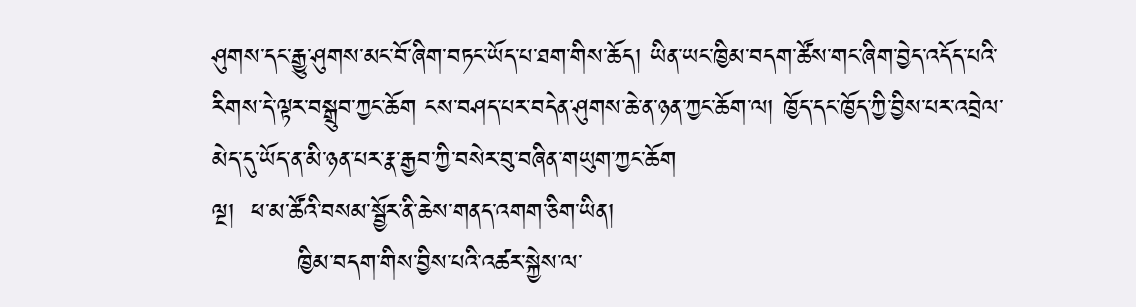ཤུགས་དང་རྒྱུ་ཤུགས་མང་བོ་ཞིག་བཏང་ཡོད་པ་ཐག་གིས་ཆོད། ཡིན་ཡང་ཁྱིམ་བདག་ཚོས་གང་ཞིག་བྱེད་འདོད་པའི་རིགས་དེ་ལྟར་བསྒྲུབ་ཀྱང་ཆོག ངས་བཤད་པར་བདེན་ཤུགས་ཆེ་ན་ཉན་ཀྱང་ཆོག་ལ། ཁྱོད་དང་ཁྱོད་ཀྱི་བྱིས་པར་འབྲེལ་མེད་དུ་ཡོད་ན་མི་ཉན་པར་རྣ་རྒྱབ་ཀྱི་བསེར་བུ་བཞིན་གཡུག་ཀྱང་ཆོག
ལྔ།  ཕ་མ་ཚོའི་བསམ་སྦྱོར་ནི་ཆེས་གནད་འགག་ཅིག་ཡིན།
          ཁྱིམ་བདག་གིས་བྱིས་པའི་འཚར་སྐྱེས་ལ་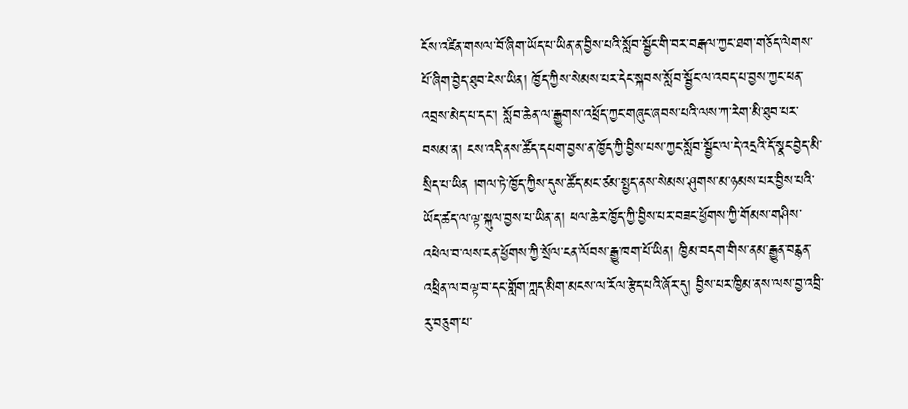ངོས་འཛིན་གསལ་བོ་ཞིག་ཡོད་པ་ཡིན་ན་བྱིས་པའི་སློབ་སྦྱོང་གི་བར་བརྒལ་ཀྱང་ཐག་གཅོད་ལེགས་པོ་ཞིག་བྱེད་ཐུབ་ངེས་ཡིན། ཁྱོད་ཀྱིས་སེམས་པར་དེང་སྐབས་སློབ་སྦྱོང་ལ་འབད་པ་བྱས་ཀྱང་ཕན་འབྲས་མེད་པ་དང་། སློབ་ཆེན་ལ་རྒྱུགས་འཕྲོད་ཀྱང་གཞུང་ཞབས་པའི་ལས་ཀ་རེག་མི་ཐུབ་པར་བསམ་ན། ངས་འདི་ནས་ཚོད་དཔག་བྱས་ན་ཁྱོད་ཀྱི་བྱིས་པས་ཀྱང་སློབ་སྦྱོང་ལ་དེ་འདྲའི་དོ་སྣང་བྱེད་མི་སྲིད་པ་ཡིན །གལ་ཏེ་ཁྱོད་ཀྱིས་དུས་ཚོད་མང་ཙམ་སྤྱད་ནས་སེམས་ཤུགས་མ་ཉམས་པར་བྱིས་པའི་ཡོད་ཚད་ལ་ལྟ་སྐུལ་བྱས་པ་ཡིན་ན། ཕལ་ཆེར་ཁྱོད་ཀྱི་བྱིས་པར་བཟང་ཕྱོགས་ཀྱི་གོམས་གཤིས་འཕེལ་བ་ལས་ངན་ཕྱོགས་ཀྱི་སྲོལ་ངན་ལོབས་རྒྱུ་ཁག་པོ་ཡིན། ཁྱིམ་བདག་གིས་ནམ་རྒྱུན་བརྙན་འཕྲིན་ལ་བལྟ་བ་དང་གློག་ཀླད་མིག་མངས་ལ་རོལ་རྩེད་པའི་ཞོར་དུ། བྱིས་པར་ཁྱིམ་ནས་ལས་བྱ་འབྲི་རུ་བཅུག་པ་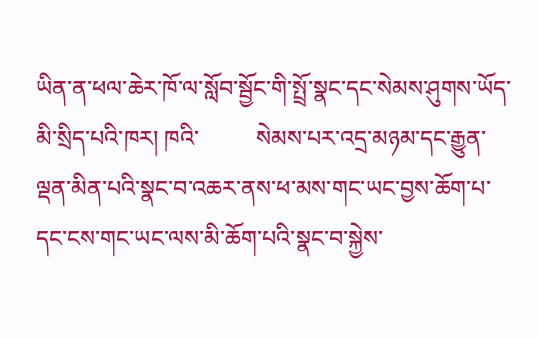ཡིན་ན་ཕལ་ཆེར་ཁོ་ལ་སློབ་སྦྱོང་གི་སྤྲོ་སྣང་དང་སེམས་ཤུགས་ཡོད་མི་སྲིད་པའི་ཁར། ཁའི་          སེམས་པར་འདྲ་མཉམ་དང་རྒྱུན་ལྡན་མིན་པའི་སྣང་བ་འཆར་ནས་ཕ་མས་གང་ཡང་བྱས་ཆོག་པ་དང་ངས་གང་ཡང་ལས་མི་ཆོག་པའི་སྣང་བ་སྐྱེས་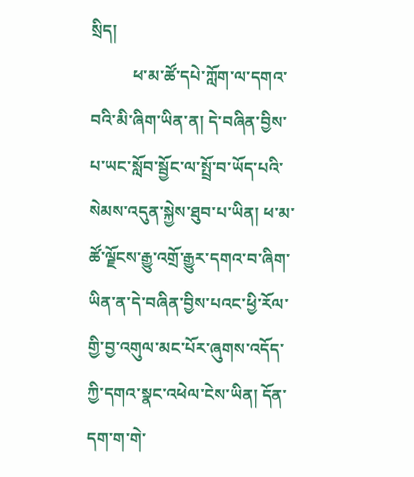སྲིད།
          ཕ་མ་ཚོ་དཔེ་ཀློག་ལ་དགའ་བའི་མི་ཞིག་ཡིན་ན། དེ་བཞིན་བྱིས་པ་ཡང་སློབ་སྦྱོང་ལ་སྤྲོ་བ་ཡོད་པའི་སེམས་འདུན་སྐྱེས་ཐུབ་པ་ཡིན། ཕ་མ་ཚོ་ལྗོངས་རྒྱུ་འགྲོ་རྒྱུར་དགའ་བ་ཞིག་ཡིན་ན་དེ་བཞིན་བྱིས་པའང་ཕྱི་རོལ་གྱི་བྱ་འགུལ་མང་པོར་ཞུགས་འདོད་ཀྱི་དགའ་སྣང་འཕེལ་ངེས་ཡིན། དོན་དག་ག་གེ་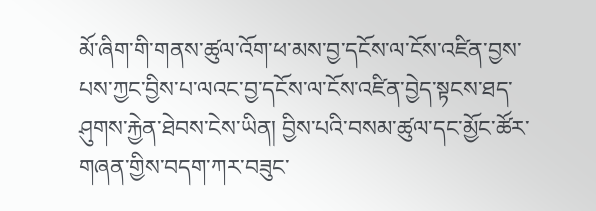མོ་ཞིག་གི་གནས་ཚུལ་འོག་ཕ་མས་བྱ་དངོས་ལ་ངོས་འཛིན་བྱས་པས་ཀྱང་བྱིས་པ་ལའང་བྱ་དངོས་ལ་ངོས་འཛིན་བྱེད་སྟངས་ཐད་ཤུགས་རྐྱེན་ཐེབས་ངེས་ཡིན། བྱིས་པའི་བསམ་ཚུལ་དང་མྱོང་ཚོར་གཞན་གྱིས་བདག་ཀར་བཟུང་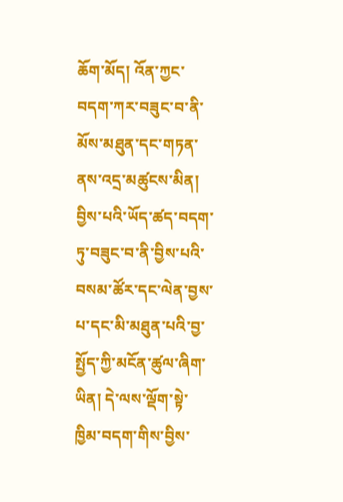ཆོག་མོད། འོན་ཀྱང་བདག་ཀར་བཟུང་བ་ནི་མོས་མཐུན་དང་གཏན་ནས་འདྲ་མཚུངས་མིན། བྱིས་པའི་ཡོད་ཚད་བདག་ཏུ་བཟུང་བ་ནི་བྱིས་པའི་བསམ་ཚོར་དང་ལེན་བྱས་པ་དང་མི་མཐུན་པའི་བྱ་སྤྱོད་ཀྱི་མངོན་ཚུལ་ཞིག་ཡིན། དེ་ལས་ལྡོག་སྟེ་ཁྱིམ་བདག་གིས་བྱིས་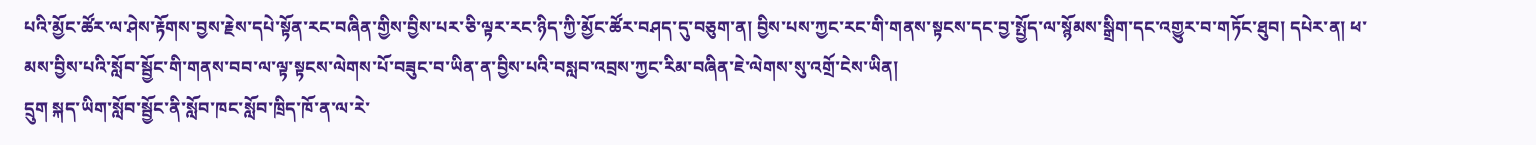པའི་མྱོང་ཚོར་ལ་ཤེས་རྟོགས་བྱས་རྗེས་དཔེ་སྟོན་རང་བཞིན་གྱིས་བྱིས་པར་ཅི་ལྟར་རང་ཉིད་ཀྱི་མྱོང་ཚོར་བཤད་དུ་བཅུག་ན། བྱིས་པས་ཀྱང་རང་གི་གནས་སྟངས་དང་བྱ་སྤྱོད་ལ་སྙོམས་སྒྲིག་དང་འགྱུར་བ་གཏོང་ཐུབ། དཔེར་ན། ཕ་མས་བྱིས་པའི་སློབ་སྦྱོང་གི་གནས་བབ་ལ་ལྟ་སྟངས་ལེགས་པོ་བཟུང་བ་ཡིན་ན་བྱིས་པའི་བསླབ་འབྲས་ཀྱང་རིམ་བཞིན་ཇེ་ལེགས་སུ་འགྲོ་ངེས་ཡིན།
དྲུག སྐད་ཡིག་སློབ་སྦྱོང་ནི་སློབ་ཁང་སློབ་ཁྲིད་ཁོ་ན་ལ་རེ་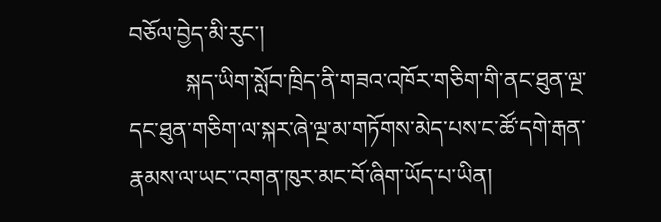བཅོལ་བྱེད་མི་རུང་།
          སྐད་ཡིག་སློབ་ཁྲིད་ནི་གཟའ་འཁོར་གཅིག་གི་ནང་ཐུན་ལྔ་དང་ཐུན་གཅིག་ལ་སྐར་ཞེ་ལྔ་མ་གཏོགས་མེད་པས་ང་ཚོ་དགེ་རྒན་རྣམས་ལ་ཡང་་འགན་ཁུར་མང་བོ་ཞིག་ཡོད་པ་ཡིན།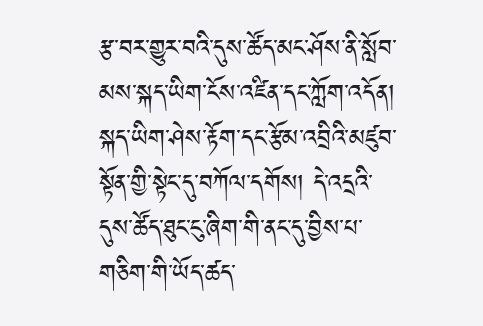རྩ་བར་གྱུར་བའི་དུས་ཚོད་མང་ཤོས་ནི་སློབ་མས་སྐད་ཡིག་ངོས་འཛིན་དང་ཀློག་འདོན། སྐད་ཡིག་ཤེས་རྟོག་དང་རྩོམ་འབྲིའི་མཛུབ་སྟོན་གྱི་སྟེང་དུ་བཀོལ་དགོས། དེ་འདྲའི་དུས་ཚོད་ཐུང་ངུ་ཞིག་གི་ནང་དུ་བྱིས་པ་གཅིག་གི་ཡོད་ཚད་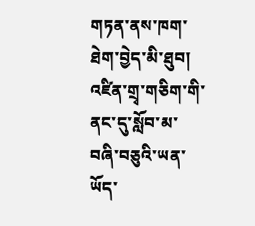གཏན་ནས་ཁག་ཐེག་བྱེད་མི་ཐུབ། འཛིན་གྲྭ་གཅིག་གི་ནང་དུ་སློབ་མ་བཞི་བཅུའི་ཡན་ཡོད་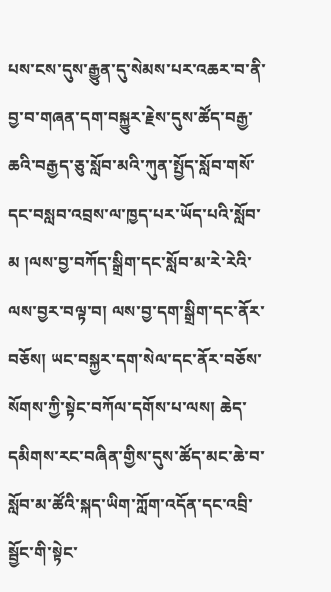པས་ངས་དུས་རྒྱུན་དུ་སེམས་པར་འཆར་བ་ནི་བྱ་བ་གཞན་དག་བསྐྱུར་རྗེས་དུས་ཚོད་བརྒྱ་ཆའི་བརྒྱད་ཅུ་སློབ་མའི་ཀུན་སྤྱོད་སློབ་གསོ་དང་བསླབ་འབྲས་ལ་ཁྱད་པར་ཡོད་པའི་སློབ་མ །ལས་བྱ་བཀོད་སྒྲིག་དང་སློབ་མ་རེ་རེའི་ལས་བྱར་བལྟ་བ། ལས་བྱ་དག་སྒྲིག་དང་ནོར་བཅོས། ཡང་བསྐྱར་དག་སེལ་དང་ནོར་བཅོས་སོགས་ཀྱི་སྟེང་བཀོལ་དགོས་པ་ལས། ཆེད་དམིགས་རང་བཞིན་གྱིས་དུས་ཚོད་མང་ཆེ་བ་སློབ་མ་ཚོའི་སྐད་ཡིག་ཀློག་འདོན་དང་འབྲི་སྦྱོང་གི་སྟེང་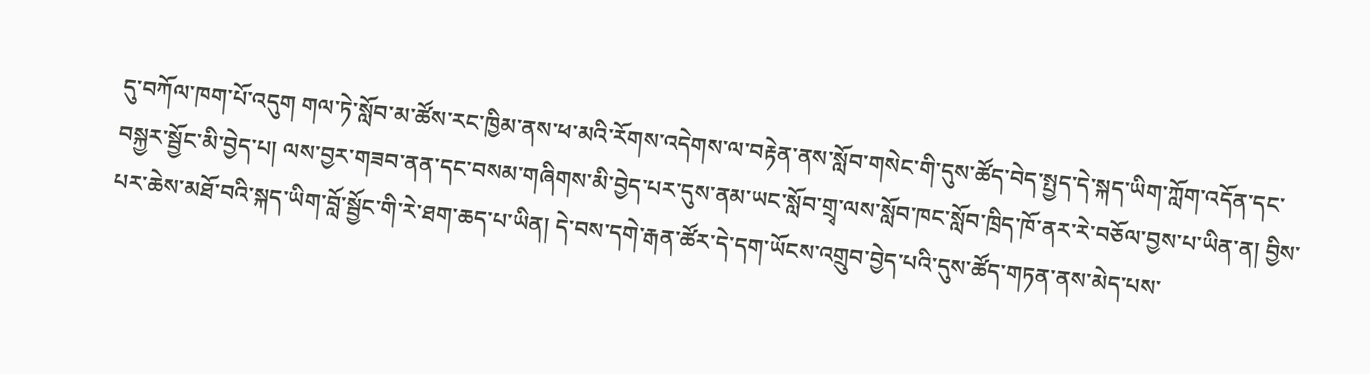དུ་བཀོལ་ཁག་པོ་འདུག གལ་ཏེ་སློབ་མ་ཚོས་རང་ཁྱིམ་ནས་ཕ་མའི་རོགས་འདེགས་ལ་བརྟེན་ནས་སློབ་གསེང་གི་དུས་ཚོད་བེད་སྤྱད་དེ་སྐད་ཡིག་ཀློག་འདོན་དང་བསྐྱར་སྦྱོང་མི་བྱེད་པ། ལས་བྱར་གཟབ་ནན་དང་བསམ་གཞིགས་མི་བྱེད་པར་དུས་ནམ་ཡང་སློབ་གྲྭ་ལས་སློབ་ཁང་སློབ་ཁྲིད་ཁོ་ནར་རེ་བཅོལ་བྱས་པ་ཡིན་ན། བྱིས་པར་ཆེས་མཐོ་བའི་སྐད་ཡིག་བློ་སྦྱོང་གི་རེ་ཐག་ཆད་པ་ཡིན། དེ་བས་དགེ་རྒན་ཚོར་དེ་དག་ཡོངས་འགྲུབ་བྱེད་པའི་དུས་ཚོད་གཏན་ནས་མེད་པས་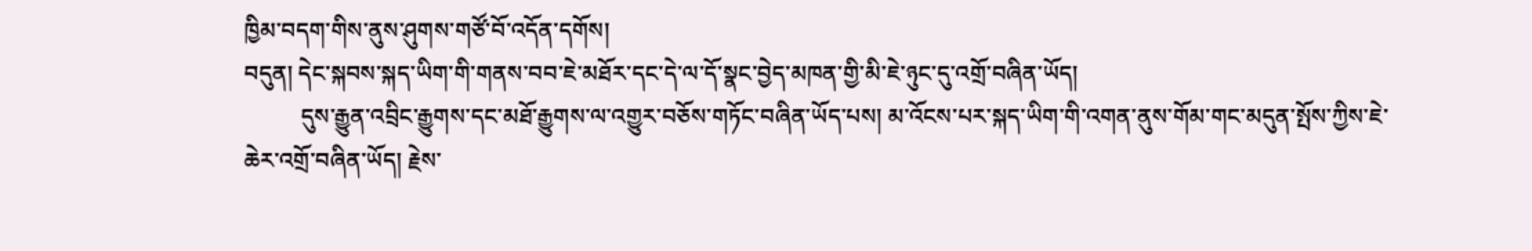ཁྱིམ་བདག་གིས་ནུས་ཤུགས་གཙོ་བོ་འདོན་དགོས།
བདུན། དེང་སྐབས་སྐད་ཡིག་གི་གནས་བབ་ཇེ་མཐོར་དང་དེ་ལ་དོ་སྣང་བྱེད་མཁན་གྱི་མི་ཇེ་ཉུང་དུ་འགྲོ་བཞིན་ཡོད།
          དུས་རྒྱུན་འབྲིང་རྒྱུགས་དང་མཐོ་རྒྱུགས་ལ་འགྱུར་བཅོས་གཏོང་བཞིན་ཡོད་པས། མ་འོངས་པར་སྐད་ཡིག་གི་འགན་ནུས་གོམ་གང་མདུན་སྤོས་ཀྱིས་ཇེ་ཆེར་འགྲོ་བཞིན་ཡོད། རྗེས་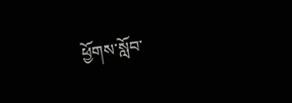ཕྱོགས་སློབ་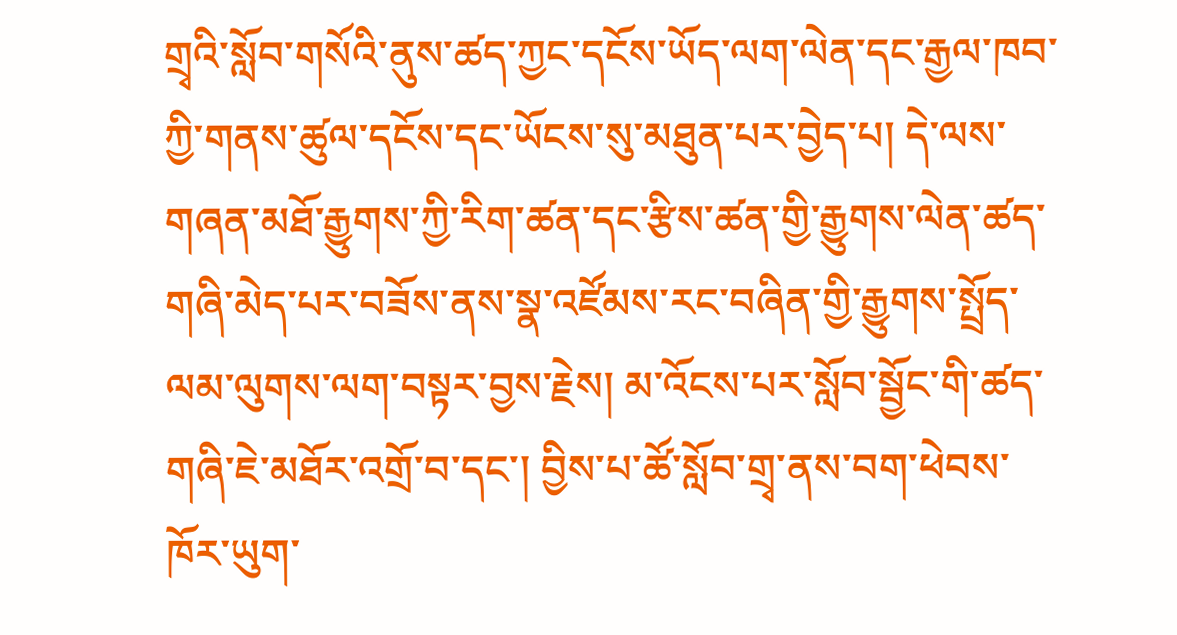གྲྭའི་སློབ་གསོའི་ནུས་ཚད་ཀྱང་དངོས་ཡོད་ལག་ལེན་དང་རྒྱལ་ཁབ་ཀྱི་གནས་ཚུལ་དངོས་དང་ཡོངས་སུ་མཐུན་པར་བྱེད་པ། དེ་ལས་གཞན་མཐོ་རྒྱུགས་ཀྱི་རིག་ཚན་དང་རྩིས་ཚན་གྱི་རྒྱུགས་ལེན་ཚད་གཞི་མེད་པར་བཟོས་ནས་སྣ་འཛོམས་རང་བཞིན་གྱི་རྒྱུགས་སྤྲོད་ལམ་ལུགས་ལག་བསྟར་བྱས་རྗེས། མ་འོངས་པར་སློབ་སྦྱོང་གི་ཚད་གཞི་ཇེ་མཐོར་འགྲོ་བ་དང་། བྱིས་པ་ཚོ་སློབ་གྲྭ་ནས་བག་ཕེབས་ཁོར་ཡུག་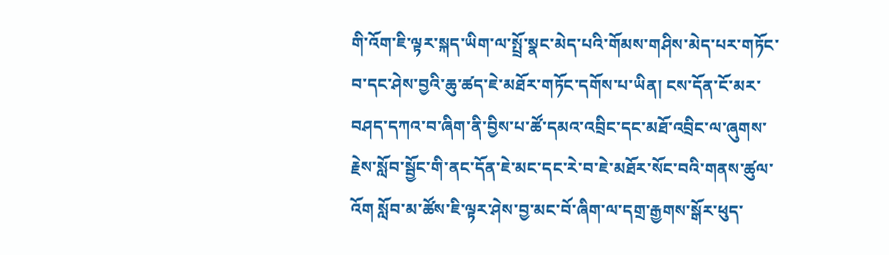གི་འོག་ཇི་ལྟར་སྐད་ཡིག་ལ་སྤྲོ་སྣང་མེད་པའི་གོམས་གཤིས་མེད་པར་གཏོང་བ་དང་ཤེས་བྱའི་ཆུ་ཚད་ཇེ་མཐོར་གཏོང་དགོས་པ་ཡིན། ངས་དོན་ངོ་མར་བཤད་དཀའ་བ་ཞིག་ནི་བྱིས་པ་ཚོ་དམའ་འབྲིང་དང་མཐོ་འབྲིང་ལ་ཞུགས་རྗེས་སློབ་སྦྱོང་གི་ནང་དོན་ཇེ་མང་དང་རེ་བ་ཇེ་མཐོར་སོང་བའི་གནས་ཚུལ་འོག སློབ་མ་ཚོས་ཇི་ལྟར་ཤེས་བྱ་མང་བོ་ཞིག་ལ་དགྲ་རྒྱགས་སྒོར་ཕུད་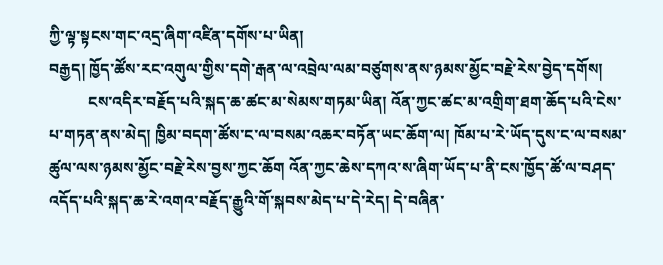ཀྱི་ལྟ་སྟངས་གང་འདྲ་ཞིག་འཛིན་དགོས་པ་ཡིན།
བརྒྱད། ཁྱོད་ཚོས་རང་འགུལ་གྱིས་དགེ་རྒན་ལ་འབྲེལ་ལམ་བཙུགས་ནས་ཉམས་མྱོང་བརྗེ་རེས་བྱེད་དགོས།
          ངས་འདིར་བརྗོད་པའི་སྐད་ཆ་ཚང་མ་སེམས་གཏམ་ཡིན། འོན་ཀྱང་ཚང་མ་འགྲིག་ཐག་ཆོད་པའི་ངེས་པ་གཏན་ནས་མེད། ཁྱིམ་བདག་ཚོས་ང་ལ་བསམ་འཆར་བཏོན་ཡང་ཆོག་ལ། ཁོམ་པ་རེ་ཡོད་དུས་ང་ལ་བསམ་ཚུལ་ལས་ཉམས་མྱོང་བརྗེ་རེས་བྱས་ཀྱང་ཆོག འོན་ཀྱང་ཆེས་དཀའ་ས་ཞིག་ཡོད་པ་ནི་ངས་ཁྱོད་ཚོ་ལ་བཤད་འདོད་པའི་སྐད་ཆ་རེ་འགའ་བརྗོད་རྒྱུའི་གོ་སྐབས་མེད་པ་དེ་རེད། དེ་བཞིན་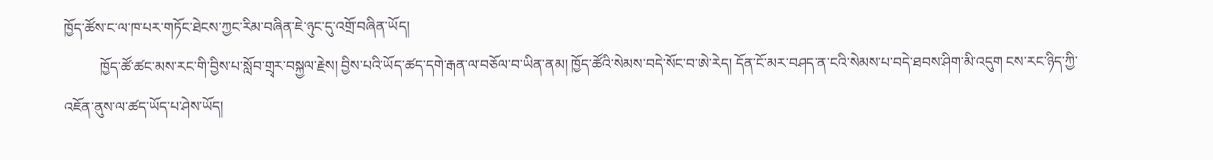ཁྱོད་ཚོས་ང་ལ་ཁ་པར་གཏོང་ཐེངས་ཀྱང་རིམ་བཞིན་ཇེ་ཉུང་དུ་འགྲོ་བཞིན་ཡོད།
          ཁྱོད་ཚོ་ཚང་མས་རང་གི་བྱིས་པ་སློབ་གྲྭར་བསྐྱལ་རྗེས། བྱིས་པའི་ཡོད་ཚད་དགེ་རྒན་ལ་བཅོལ་བ་ཡིན་ནམ། ཁྱོད་ཚོའི་སེམས་བདེ་སོང་བ་ཨེ་རེད། དོན་ངོ་མར་བཤད་ན་ངའི་སེམས་པ་བདེ་ཐབས་ཤིག་མི་འདུག ངས་རང་ཉིད་ཀྱི་འཇོན་ནུས་ལ་ཚད་ཡོད་པ་ཤེས་ཡོད།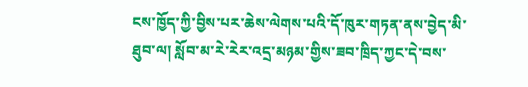ངས་ཁྱོད་ཀྱི་བྱིས་པར་ཆེས་ལེགས་པའི་དོ་ཁུར་གཏན་ནས་བྱེད་མི་ཐུབ་ལ། སློབ་མ་རེ་རེར་འདྲ་མཉམ་གྱིས་ཟབ་ཁྲིད་ཀྱང་དེ་བས་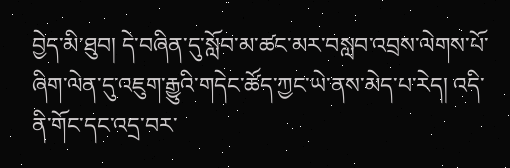བྱེད་མི་ཐུབ། དེ་བཞིན་དུ་སློབ་མ་ཚང་མར་བསླབ་འབྲས་ལེགས་པོ་ཞིག་ལེན་དུ་འཇུག་རྒྱུའི་གདེང་ཚོད་ཀྱང་ཡེ་ནས་མེད་པ་རེད། འདི་ནི་གོང་དང་འདྲ་བར་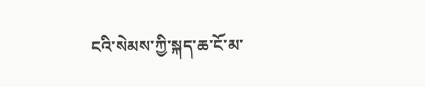ངའི་སེམས་ཀྱི་སྐད་ཆ་ངོ་མ་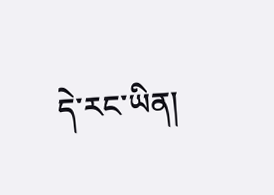དེ་རང་ཡིན།